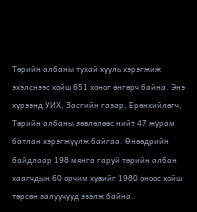Төрийн албаны тухай хууль хэрэгжиж эхэлснээс хойш 651 хоног өнгөрч байна. Энэ хүрээнд УИХ, Засгийн газар, Ерөнхийлөгч, Төрийн албаны зөвлөлөөс нийт 47 журам батлан хэрэгжүүлж байгаа. Өнөөдрийн байдлаар 198 мянга гаруй төрийн албан хаагчдын 60 орчим хувийг 1980 оноос хойш төрсөн залуучууд эзэлж байна.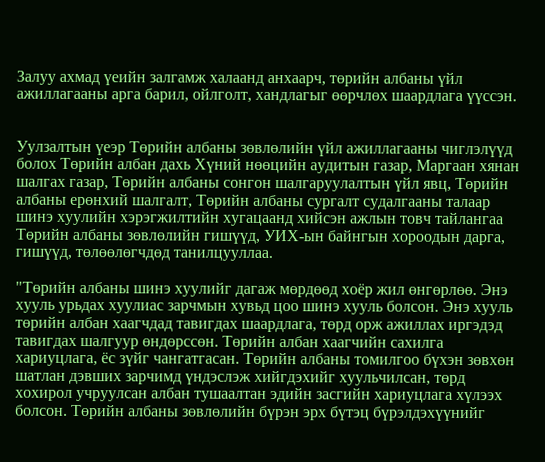Залуу ахмад үеийн залгамж халаанд анхаарч, төрийн албаны үйл ажиллагааны арга барил, ойлголт, хандлагыг өөрчлөх шаардлага үүссэн.


Уулзалтын үеэр Төрийн албаны зөвлөлийн үйл ажиллагааны чиглэлүүд болох Төрийн албан дахь Хүний нөөцийн аудитын газар, Маргаан хянан шалгах газар, Төрийн албаны сонгон шалгаруулалтын үйл явц, Төрийн албаны ерөнхий шалгалт, Төрийн албаны сургалт судалгааны талаар шинэ хуулийн хэрэгжилтийн хугацаанд хийсэн ажлын товч тайлангаа Төрийн албаны зөвлөлийн гишүүд, УИХ-ын байнгын хороодын дарга, гишүүд, төлөөлөгчдөд танилцууллаа.

"Төрийн албаны шинэ хуулийг дагаж мөрдөөд хоёр жил өнгөрлөө. Энэ хууль урьдах хуулиас зарчмын хувьд цоо шинэ хууль болсон. Энэ хууль төрийн албан хаагчдад тавигдах шаардлага, төрд орж ажиллах иргэдэд тавигдах шалгуур өндөрссөн. Төрийн албан хаагчийн сахилга хариуцлага, ёс зүйг чангатгасан. Төрийн албаны томилгоо бүхэн зөвхөн шатлан дэвших зарчимд үндэслэж хийгдэхийг хуульчилсан, төрд хохирол учруулсан албан тушаалтан эдийн засгийн хариуцлага хүлээх болсон. Төрийн албаны зөвлөлийн бүрэн эрх бүтэц бүрэлдэхүүнийг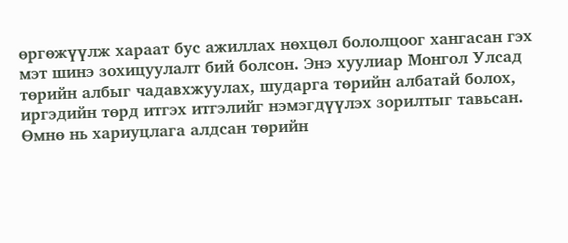өргөжүүлж хараат бус ажиллах нөхцөл бололцоог хангасан гэх мэт шинэ зохицуулалт бий болсон. Энэ хуулиар Монгол Улсад төрийн албыг чадавхжуулах, шударга төрийн албатай болох, иргэдийн төрд итгэх итгэлийг нэмэгдүүлэх зорилтыг тавьсан.
Өмнө нь хариуцлага алдсан төрийн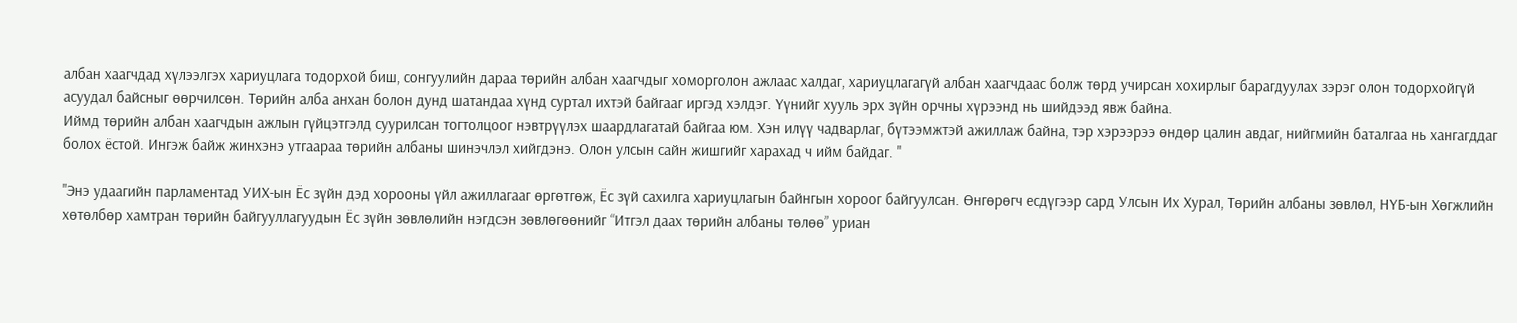албан хаагчдад хүлээлгэх хариуцлага тодорхой биш, сонгуулийн дараа төрийн албан хаагчдыг хоморголон ажлаас халдаг, хариуцлагагүй албан хаагчдаас болж төрд учирсан хохирлыг барагдуулах зэрэг олон тодорхойгүй асуудал байсныг өөрчилсөн. Төрийн алба анхан болон дунд шатандаа хүнд суртал ихтэй байгааг иргэд хэлдэг. Үүнийг хууль эрх зүйн орчны хүрээнд нь шийдээд явж байна.
Иймд төрийн албан хаагчдын ажлын гүйцэтгэлд суурилсан тогтолцоог нэвтрүүлэх шаардлагатай байгаа юм. Хэн илүү чадварлаг, бүтээмжтэй ажиллаж байна, тэр хэрээрээ өндөр цалин авдаг, нийгмийн баталгаа нь хангагддаг болох ёстой. Ингэж байж жинхэнэ утгаараа төрийн албаны шинэчлэл хийгдэнэ. Олон улсын сайн жишгийг харахад ч ийм байдаг. "

"Энэ удаагийн парламентад УИХ-ын Ёс зүйн дэд хорооны үйл ажиллагааг өргөтгөж, Ёс зүй сахилга хариуцлагын байнгын хороог байгуулсан. Өнгөрөгч есдүгээр сард Улсын Их Хурал, Төрийн албаны зөвлөл, НҮБ-ын Хөгжлийн хөтөлбөр хамтран төрийн байгууллагуудын Ёс зүйн зөвлөлийн нэгдсэн зөвлөгөөнийг “Итгэл даах төрийн албаны төлөө” уриан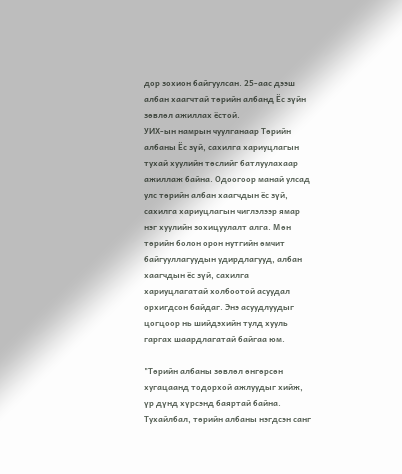дор зохион байгуулсан. 25-аас дээш албан хаагчтай төрийн албанд Ёс зүйн зөвлөл ажиллах ёстой.
УИХ-ын намрын чуулганаар Төрийн албаны Ёс зүй, сахилга хариуцлагын тухай хуулийн төслийг батлуулахаар ажиллаж байна. Одоогоор манай улсад улс төрийн албан хаагчдын ёс зүй, сахилга хариуцлагын чиглэлээр ямар нэг хуулийн зохицуулалт алга. Мөн төрийн болон орон нутгийн өмчит байгууллагуудын удирдлагууд, албан хаагчдын ёс зүй, сахилга хариуцлагатай холбоотой асуудал орхигдсон байдаг. Энэ асуудлуудыг цогцоор нь шийдэхийн тулд хууль гаргах шаардлагатай байгаа юм.

"Төрийн албаны зөвлөл өнгөрсөн хугацаанд тодорхой ажлуудыг хийж, үр дүнд хүрсэнд баяртай байна. Тухайлбал, төрийн албаны нэгдсэн санг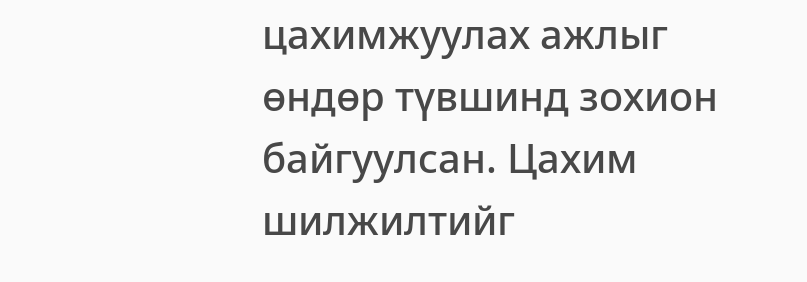цахимжуулах ажлыг өндөр түвшинд зохион байгуулсан. Цахим шилжилтийг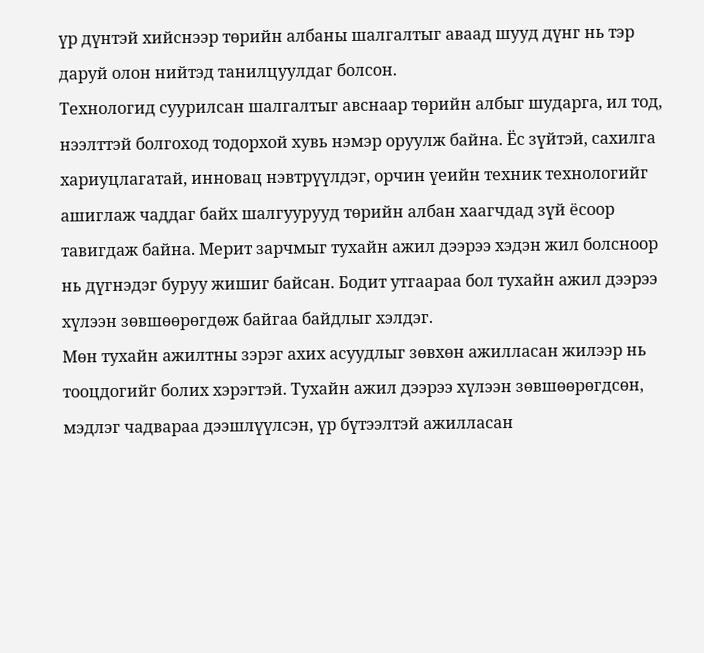үр дүнтэй хийснээр төрийн албаны шалгалтыг аваад шууд дүнг нь тэр даруй олон нийтэд танилцуулдаг болсон.
Технологид суурилсан шалгалтыг авснаар төрийн албыг шударга, ил тод, нээлттэй болгоход тодорхой хувь нэмэр оруулж байна. Ёс зүйтэй, сахилга хариуцлагатай, инновац нэвтрүүлдэг, орчин үеийн техник технологийг ашиглаж чаддаг байх шалгуурууд төрийн албан хаагчдад зүй ёсоор тавигдаж байна. Мерит зарчмыг тухайн ажил дээрээ хэдэн жил болсноор нь дүгнэдэг буруу жишиг байсан. Бодит утгаараа бол тухайн ажил дээрээ хүлээн зөвшөөрөгдөж байгаа байдлыг хэлдэг.
Мөн тухайн ажилтны зэрэг ахих асуудлыг зөвхөн ажилласан жилээр нь тооцдогийг болих хэрэгтэй. Тухайн ажил дээрээ хүлээн зөвшөөрөгдсөн, мэдлэг чадвараа дээшлүүлсэн, үр бүтээлтэй ажилласан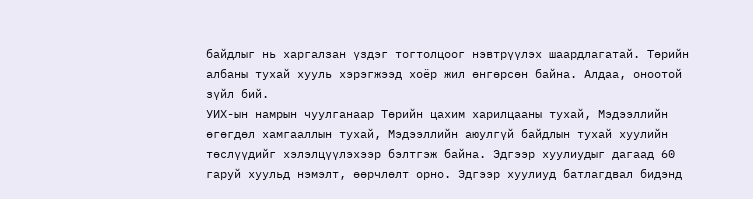байдлыг нь харгалзан үздэг тогтолцоог нэвтрүүлэх шаардлагатай. Төрийн албаны тухай хууль хэрэгжээд хоёр жил өнгөрсөн байна. Алдаа, оноотой зүйл бий.
УИХ-ын намрын чуулганаар Төрийн цахим харилцааны тухай, Мэдээллийн өгөгдөл хамгааллын тухай, Мэдээллийн аюулгүй байдлын тухай хуулийн төслүүдийг хэлэлцүүлэхээр бэлтгэж байна. Эдгээр хуулиудыг дагаад 60 гаруй хуульд нэмэлт, өөрчлөлт орно. Эдгээр хуулиуд батлагдвал бидэнд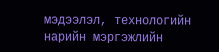мэдээлэл, технологийн нарийн мэргэжлийн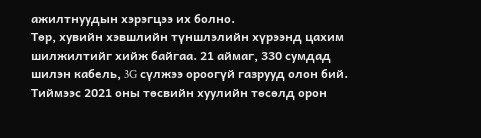ажилтнуудын хэрэгцээ их болно.
Төр, хувийн хэвшлийн түншлэлийн хүрээнд цахим шилжилтийг хийж байгаа. 21 аймаг, 330 сумдад шилэн кабель, 3G сүлжээ ороогүй газрууд олон бий. Тиймээс 2021 оны төсвийн хуулийн төсөлд орон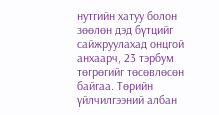нутгийн хатуу болон зөөлөн дэд бүтцийг сайжруулахад онцгой анхаарч, 23 тэрбум төгрөгийг төсөвлөсөн байгаа. Төрийн үйлчилгээний албан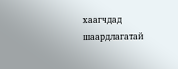хаагчдад шаардлагатай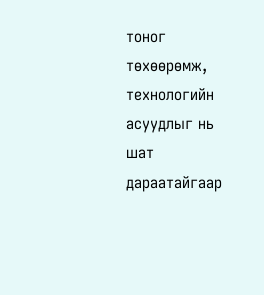тоног төхөөрөмж, технологийн асуудлыг нь шат дараатайгаар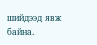шийдээд явж байна.